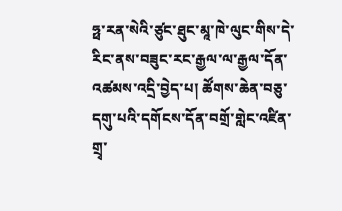ཧྥ་རན་སེའི་ཙུང་ཐུང་མཱ་ཁེ་ལུང་གིས་དེ་རིང་ནས་བཟུང་རང་རྒྱལ་ལ་རྒྱལ་དོན་འཚམས་འདྲི་བྱེད་པ། ཚོགས་ཆེན་བཅུ་དགུ་པའི་དགོངས་དོན་བགྲོ་གླེང་འཛིན་གྲྭ་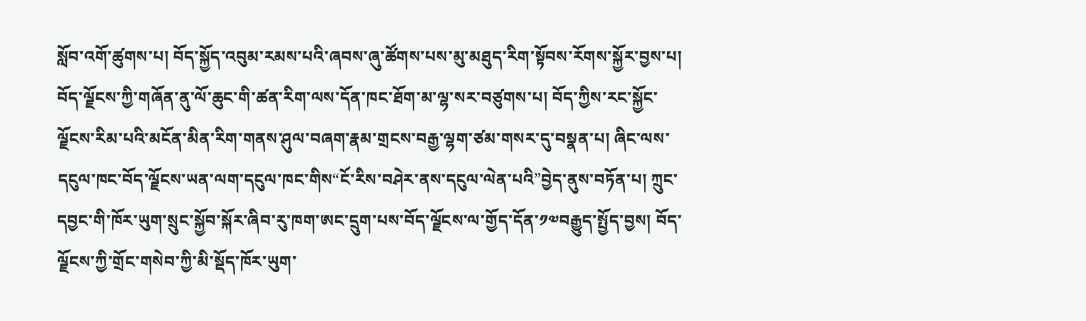སློབ་འགོ་ཚུགས་པ། བོད་སྐྱོད་འབུམ་རམས་པའི་ཞབས་ཞུ་ཚོགས་པས་མུ་མཐུད་རིག་སྟོབས་རོགས་སྐྱོར་བྱས་པ། བོད་ལྗོངས་ཀྱི་གཞོན་ནུ་ལོ་ཆུང་གི་ཚན་རིག་ལས་དོན་ཁང་ཐོག་མ་ལྷ་སར་བཙུགས་པ། བོད་ཀྱིས་རང་སྐྱོང་ལྗོངས་རིམ་པའི་མངོན་མིན་རིག་གནས་ཤུལ་བཞག་རྣམ་གྲངས་བརྒྱ་ལྷག་ཙམ་གསར་དུ་བསྣན་པ། ཞིང་ལས་དངུལ་ཁང་བོད་ལྗོངས་ཡན་ལག་དངུལ་ཁང་གིས“ངོ་རིས་བཤེར་ནས་དངུལ་ལེན་པའི”བྱེད་ནུས་བཏོན་པ། ཀྲུང་དབྱང་གི་ཁོར་ཡུག་སྲུང་སྐྱོབ་སྐོར་ཞིབ་རུ་ཁག་ཨང་དྲུག་པས་བོད་ལྗོངས་ལ་གྱོད་དོན་༡༧བརྒྱུད་སྤྱོད་བྱས། བོད་ལྗོངས་ཀྱི་གྲོང་གསེབ་ཀྱི་མི་སྡོད་ཁོར་ཡུག་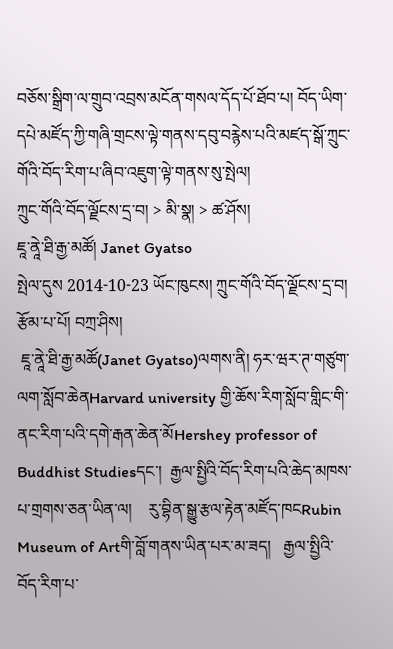བཅོས་སྒྲིག་ལ་གྲུབ་འབྲས་མངོན་གསལ་དོད་པོ་ཐོབ་པ། བོད་ཡིག་དཔེ་མཛོད་ཀྱི་གཞི་གྲངས་ལྟེ་གནས་དབུ་བརྙེས་པའི་མཛད་སྒོ་ཀྲུང་གོའི་བོད་རིག་པ་ཞིབ་འཇུག་ལྟེ་གནས་སུ་སྤེལ།
ཀྲུང་གོའི་བོད་ལྗོངས་དྲ་བ། > མི་སྣ། > ཚ་ཤོས།
ཇཱ་ནཱེ་ཐི་རྒྱ་མཚོ། Janet Gyatso
སྤེལ་དུས 2014-10-23 ཡོང་ཁུངས། ཀྲུང་གོའི་བོད་ལྗོངས་དྲ་བ། རྩོམ་པ་པོ། བཀྲ་ཤིས།
 ཇཱ་ནཱེ་ཐི་རྒྱ་མཚོ(Janet Gyatso)ལགས་ནི། ཧར་ཝར་ཊ་གཙུག་ལག་སློབ་ཆེནHarvard university གྱི་ཆོས་རིག་སློབ་གླིང་གི་ནང་རིག་པའི་དགེ་རྒན་ཆེན་མོHershey professor of Buddhist Studiesདང་།  རྒྱལ་སྤྱིའི་བོད་རིག་པའི་ཆེད་མཁས་པ་གྲགས་ཅན་ཡིན་ལ།    རུ་བྷིན་སྒྱུ་རྩལ་རྟེན་མཛོད་ཁངRubin Museum of Artགི་བློ་གནས་ཡིན་པར་མ་ཟད།   རྒྱལ་སྤྱིའི་བོད་རིག་པ་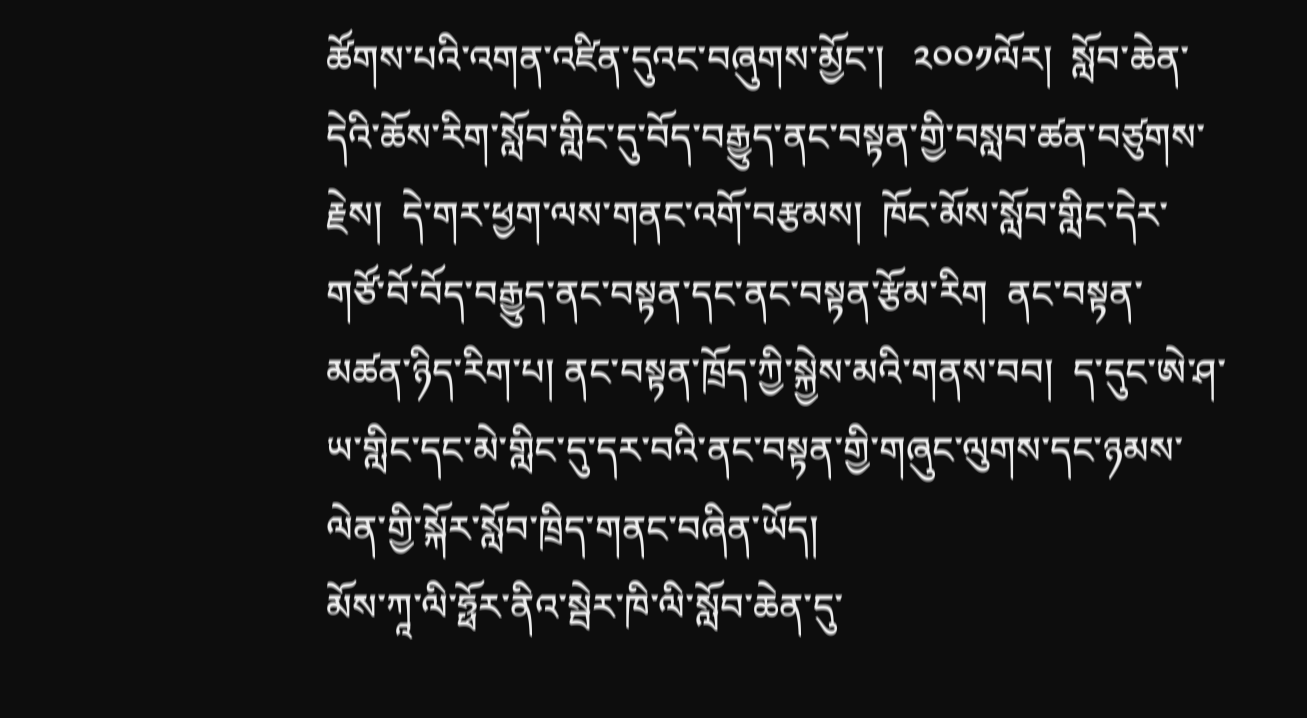ཚོགས་པའི་འགན་འཛིན་དུའང་བཞུགས་མྱོང་།   ༢༠༠༡ལོར།  སློབ་ཆེན་དེའི་ཆོས་རིག་སློབ་གླིང་དུ་བོད་བརྒྱུད་ནང་བསྟན་གྱི་བསླབ་ཚན་བཙུགས་རྗེས།  དེ་གར་ཕྱག་ལས་གནང་འགོ་བརྩམས།  ཁོང་མོས་སློབ་གླིང་དེར་གཙོ་བོ་བོད་བརྒྱུད་ནང་བསྟན་དང་ནང་བསྟན་རྩོམ་རིག  ནང་བསྟན་མཚན་ཉིད་རིག་པ། ནང་བསྟན་ཁྲོད་ཀྱི་སྐྱེས་མའི་གནས་བབ།  ད་དུང་ཨེ་ཤ་ཡ་གླིང་དང་མེ་གླིང་དུ་དར་བའི་ནང་བསྟན་གྱི་གཞུང་ལུགས་དང་ཉམས་ལེན་གྱི་སྐོར་སློབ་ཁྲིད་གནང་བཞིན་ཡོད།
མོས་ཀཱ་ལི་ཧྥོར་ནིའ་སྦེར་ཁི་ལི་སློབ་ཆེན་དུ་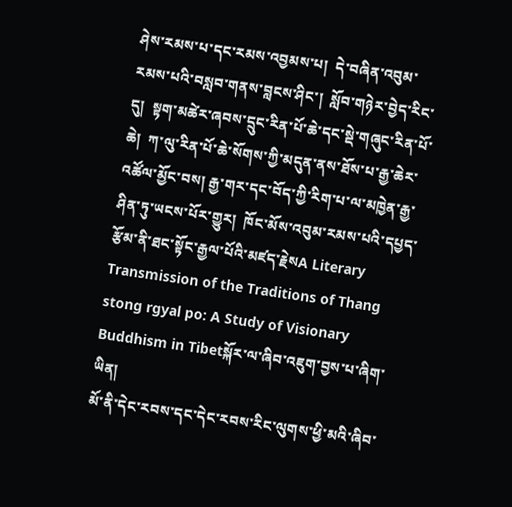ཤེས་རམས་པ་དང་རམས་འབྱམས་པ།  དེ་བཞིན་འབུམ་རམས་པའི་བསླབ་གནས་བླངས་ཤིང་།  སློབ་གཉེར་བྱེད་རིང་དུ།  སྟག་མཚེར་ཞབས་དྲུང་རིན་པོ་ཆེ་དང་སྡེ་གཞུང་རིན་པོ་ཆེ།  ཀ་ལུ་རིན་པོ་ཆེ་སོགས་ཀྱི་མདུན་ནས་ཐོས་པ་རྒྱ་ཆེར་འཚོལ་མྱོང་བས། རྒྱ་གར་དང་བོད་ཀྱི་རིག་པ་ལ་མཁྱེན་རྒྱ་ཤིན་ཏུ་ཡངས་པོར་གྱུར།  ཁོང་མོས་འབུམ་རམས་པའི་དཔྱད་རྩོམ་ནི་ཐང་སྟོང་རྒྱལ་པོའི་མཛད་རྗེསA Literary Transmission of the Traditions of Thang stong rgyal po: A Study of Visionary Buddhism in Tibetསྐོར་ལ་ཞིབ་འཇུག་བྱས་པ་ཞིག་ཡིན།
མོ་ནི་དེང་རབས་དང་དེང་རབས་རིང་ལུགས་ཕྱི་མའི་ཞིབ་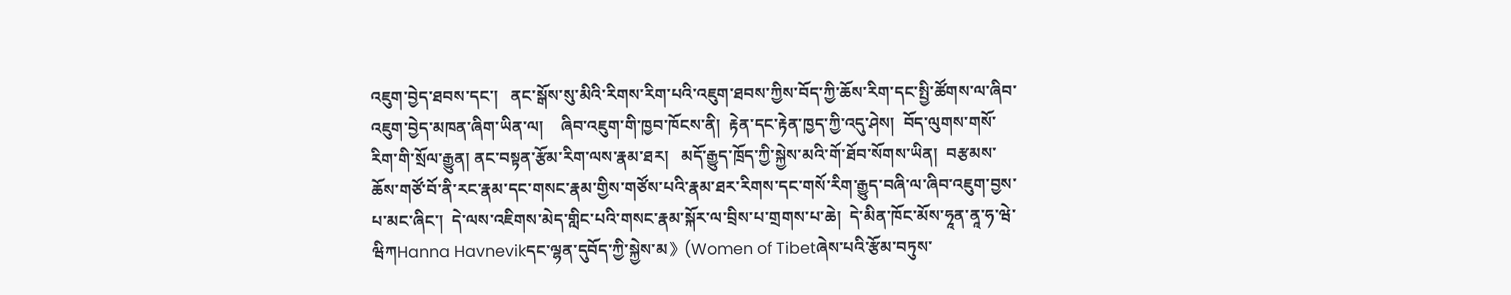འཇུག་བྱེད་ཐབས་དང་།   ནང་སྒོས་སུ་མིའི་རིགས་རིག་པའི་འཇུག་ཐབས་ཀྱིས་བོད་ཀྱི་ཆོས་རིག་དང་སྤྱི་ཚོགས་ལ་ཞིབ་འཇུག་བྱེད་མཁན་ཞིག་ཡིན་ལ།    ཞིབ་འཇུག་གི་ཁྱབ་ཁོངས་ནི།  རྟེན་དང་རྟེན་ཁྱད་ཀྱི་འདུ་ཤེས།  བོད་ལུགས་གསོ་རིག་གི་སྲོལ་རྒྱུན། ནང་བསྟན་རྩོམ་རིག་ལས་རྣམ་ཐར།   མདོ་རྒྱུད་ཁྲོད་ཀྱི་སྐྱེས་མའི་གོ་ཐོབ་སོགས་ཡིན།  བརྩམས་ཆོས་གཙོ་བོ་ནི་རང་རྣམ་དང་གསང་རྣམ་གྱིས་གཙོས་པའི་རྣམ་ཐར་རིགས་དང་གསོ་རིག་རྒྱུད་བཞི་ལ་ཞིབ་འཇུག་བྱས་པ་མང་ཞིང་།  དེ་ལས་འཇིགས་མེད་གླིང་པའི་གསང་རྣམ་སྐོར་ལ་བྲིས་པ་གྲགས་པ་ཆེ།  དེ་མིན་ཁོང་མོས་ཧཱན་ནཱ་ཧ་ཝེ་ཝིཀHanna Havnevikདང་ལྷན་དུབོད་ཀྱི་སྐྱེས་མ》(Women of Tibetཞེས་པའི་རྩོམ་བཏུས་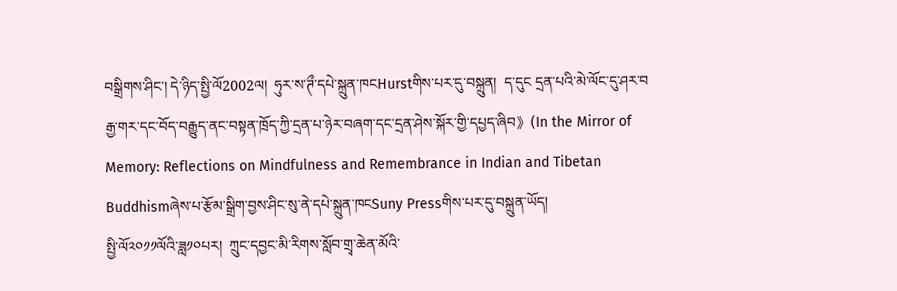བསྒྲིགས་ཤིང་། དེ་ཉིད་སྤྱི་ལོ2002ལ།  ཧུར་ས་ཊྀ་དཔེ་སྐྲུན་ཁངHurstགིས་པར་དུ་བསྐྲུན།  ད་དུང དྲན་པའི་མེ་ལོང་དུ་ཤར་བ རྒྱ་གར་དང་བོད་བརྒྱུད་ནང་བསྟན་ཁྲོད་ཀྱི་དྲན་པ་ཉེར་བཞག་དང་དྲན་ཤེས་སྐོར་གྱི་དཔྱད་ཞིབ》(In the Mirror of Memory: Reflections on Mindfulness and Remembrance in Indian and Tibetan Buddhismཞེས་པ་རྩོམ་སྒྲིག་བྱས་ཤིང་སུ་ནེ་དཔེ་སྐྲུན་ཁངSuny Pressགིས་པར་དུ་བསྐྲུན་ཡོད།
སྤྱི་ལོ༢༠༡༡ལོའི་ཟླ༡༠པར།  ཀྲུང་དབྱང་མི་རིགས་སློབ་གྲྭ་ཆེན་མོའི་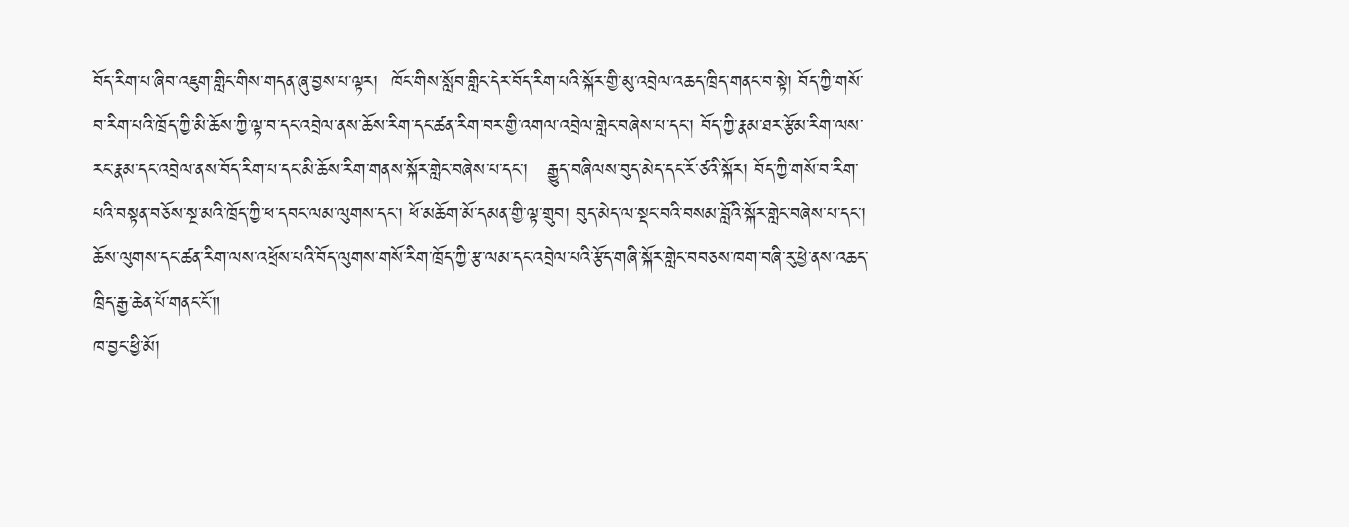བོད་རིག་པ་ཞིབ་འཇུག་གླིང་གིས་གདན་ཞུ་བྱས་པ་ལྟར།  ཁོང་གིས་སློབ་གླིང་དེར་བོད་རིག་པའི་སྐོར་གྱི་མུ་འབྲེལ་འཆད་ཁྲིད་གནང་བ་སྟེ། བོད་ཀྱི་གསོ་བ་རིག་པའི་ཁྲོད་ཀྱི་མི་ཆོས་ཀྱི་ལྟ་བ་དང་འབྲེལ་ནས་ཆོས་རིག་དང་ཚན་རིག་བར་གྱི་འགལ་འབྲེལ་གླེང་བཞེས་པ་དང་། བོད་ཀྱི་རྣམ་ཐར་རྩོམ་རིག་ལས་རང་རྣམ་དང་འབྲེལ་ནས་བོད་རིག་པ་དང་མི་ཆོས་རིག་གནས་སྐོར་གླེང་བཞེས་པ་དང་།   རྒྱུད་བཞིལས་བུད་མེད་དང་རོ་ཙའི་སྐོར། བོད་ཀྱི་གསོ་བ་རིག་པའི་བསྟན་བཅོས་སྔ་མའི་ཁྲོད་ཀྱི་ཕ་དབང་ལམ་ལུགས་དང་། ཕོ་མཆོག་མོ་དམན་གྱི་ལྟ་གྲུབ། བུད་མེད་ལ་སྡང་བའི་བསམ་བློའི་སྐོར་གླེང་བཞེས་པ་དང་།   ཆོས་ལུགས་དང་ཚན་རིག་ལས་འཕྲོས་པའི་བོད་ལུགས་གསོ་རིག་ཁྲོད་ཀྱི་རྩ་ལམ་དང་འབྲེལ་པའི་རྩོད་གཞི་སྐོར་གླེང་བབཅས་ཁག་བཞི་རུ་ཕྱེ་ནས་འཆད་ཁྲིད་རྒྱ་ཆེན་པོ་གནང་ངོ་༎
ཁ་བྱང་ཕྱི་མོ།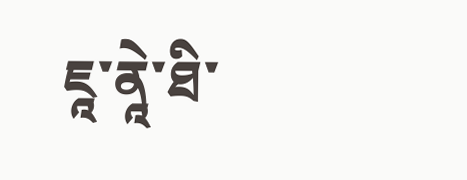ཇཱ་ནཱེ་ཐི་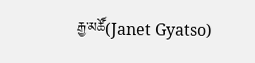རྒྱ་མཚོ(Janet Gyatso)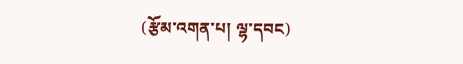(རྩོམ་འགན་པ། ལྷ་དབང)